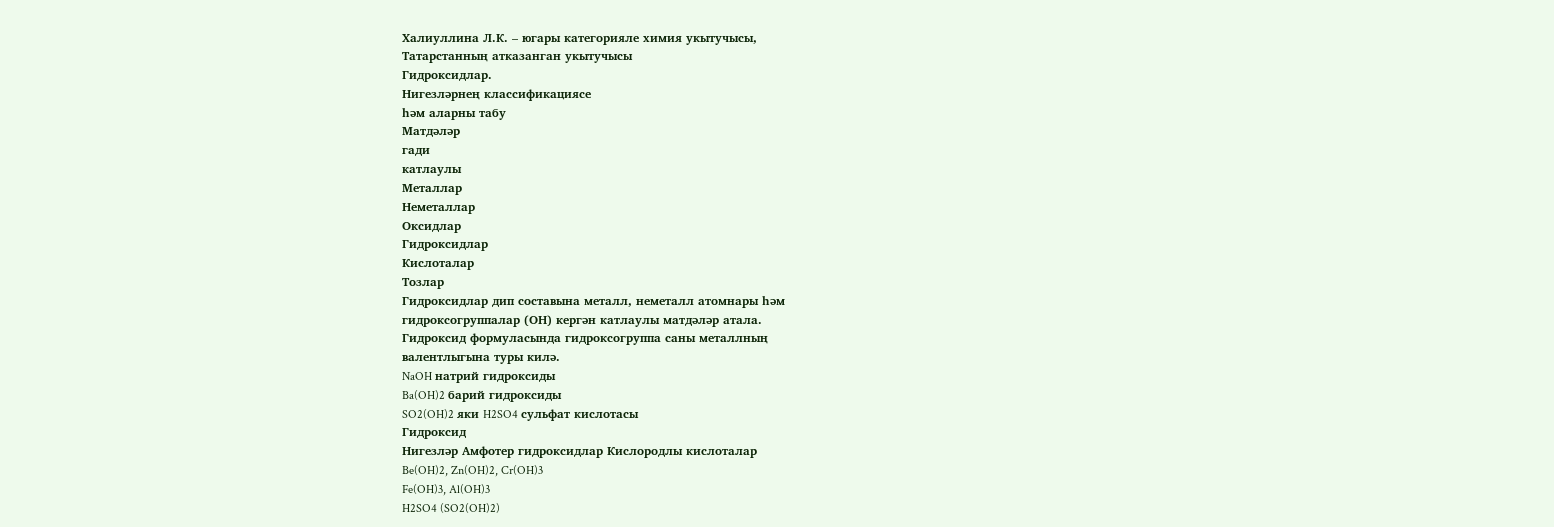Халиуллина Л.К. – югары категорияле химия укытучысы,
Татарстанның атказанган укытучысы
Гидроксидлар.
Нигезләрнең классификациясе
һәм аларны табу
Матдәләр
гади
катлаулы
Металлар
Неметаллар
Оксидлар
Гидроксидлар
Кислоталар
Тозлар
Гидроксидлар дип составына металл, неметалл атомнары һәм
гидроксогруппалар (ОН) кергән катлаулы матдәләр атала.
Гидроксид формуласында гидроксогруппа саны металлның
валентлыгына туры килә.
NaOH натрий гидроксиды
Ba(OH)2 барий гидроксиды
SO2(OH)2 яки H2SO4 сульфат кислотасы
Гидроксид
Нигезләр Амфотер гидроксидлар Кислородлы кислоталар
Be(OH)2, Zn(OH)2, Cr(OH)3
Fe(OH)3, Al(OH)3
H2SO4 (SO2(OH)2)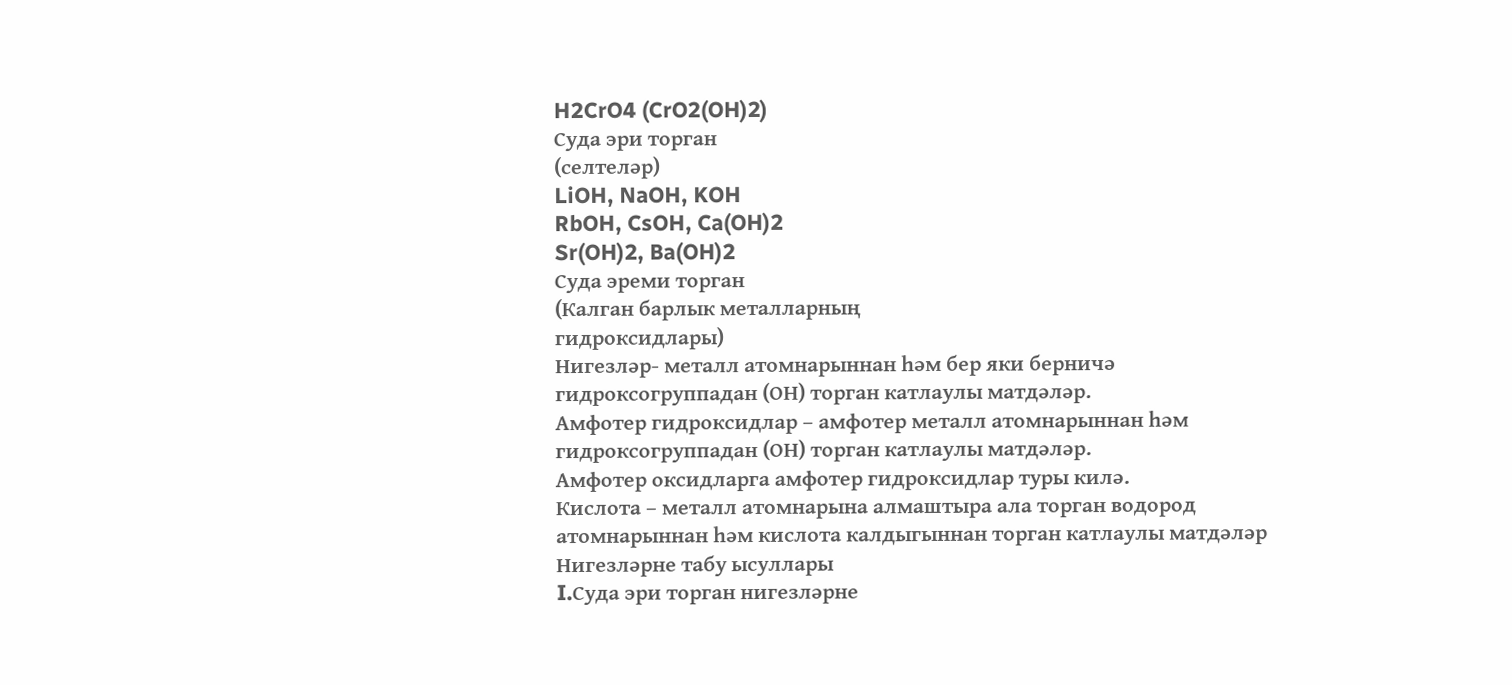H2CrO4 (CrO2(OH)2)
Суда эри торган
(селтеләр)
LiOH, NaOH, KOH
RbOH, CsOH, Ca(OH)2
Sr(OH)2, Ba(OH)2
Суда эреми торган
(Калган барлык металларның
гидроксидлары)
Нигезләр- металл атомнарыннан һәм бер яки берничә
гидроксогруппадан (ОН) торган катлаулы матдәләр.
Амфотер гидроксидлар – амфотер металл атомнарыннан һәм
гидроксогруппадан (ОН) торган катлаулы матдәләр.
Амфотер оксидларга амфотер гидроксидлар туры килә.
Кислота – металл атомнарына алмаштыра ала торган водород
атомнарыннан һәм кислота калдыгыннан торган катлаулы матдәләр
Нигезләрне табу ысуллары
I.Суда эри торган нигезләрне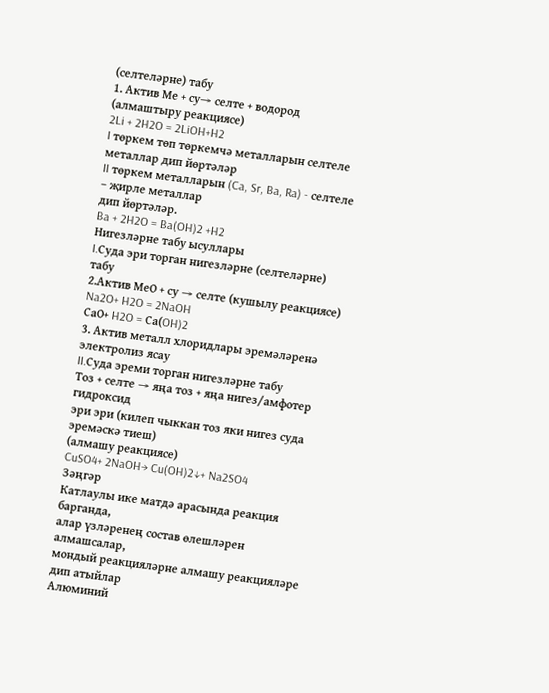(селтеләрне) табу
1. Актив Ме + су→ селте + водород (алмаштыру реакциясе)
2Li + 2H2O = 2LiOH+H2
I төркем төп төркемчә металларын селтеле металлар дип йөртәләр
II төркем металларын (Ca, Sr, Ba, Ra) - селтеле – җирле металлар
дип йөртәләр.
Ba + 2H2O = Ba(OH)2 +H2
Нигезләрне табу ысуллары
I.Суда эри торган нигезләрне (селтеләрне) табу
2.Актив МеО + су → селте (кушылу реакциясе)
Na2O+ H2O = 2NaOH
СaO+ H2O = Сa(OH)2
3. Актив металл хлоридлары эремәләренә электролиз ясау
II.Суда эреми торган нигезләрне табу
Тоз + селте → яңа тоз + яңа нигез/амфотер гидроксид
эри эри (килеп чыккан тоз яки нигез суда эремәскә тиеш)
(алмашу реакциясе)
CuSO4+ 2NaOH→ Cu(OH)2↓+ Na2SO4
Зәңгәр
Катлаулы ике матдә арасында реакция барганда,
алар үзләренең состав өлешләрен алмашсалар,
мондый реакцияләрне алмашу реакцияләре дип атыйлар
Алюминий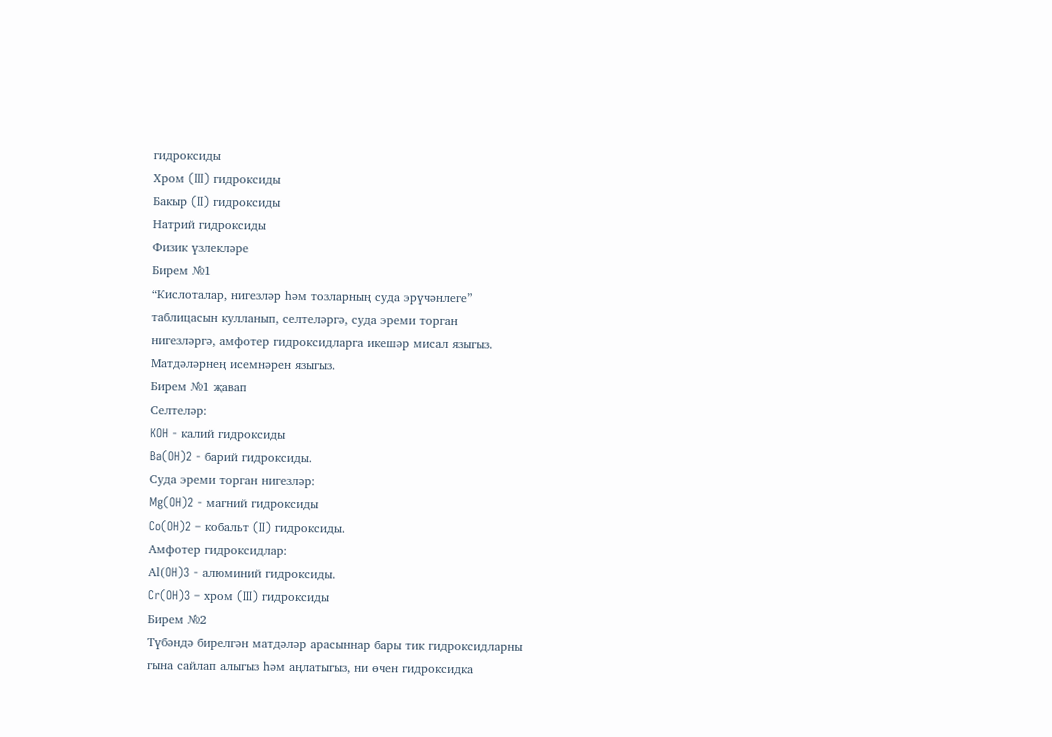гидроксиды
Хром (III) гидроксиды
Бакыр (II) гидроксиды
Натрий гидроксиды
Физик үзлекләре
Бирем №1
“Кислоталар, нигезләр һәм тозларның суда эрүчәнлеге”
таблицасын кулланып, селтеләргә, суда эреми торган
нигезләргә, амфотер гидроксидларга икешәр мисал языгыз.
Матдәләрнең исемнәрен языгыз.
Бирем №1 җавап
Селтеләр:
KOH - калий гидроксиды
Ba(OH)2 - барий гидроксиды.
Суда эреми торган нигезләр:
Mg(OH)2 - магний гидроксиды
Co(OH)2 – кобальт (II) гидроксиды.
Амфотер гидроксидлар:
Аl(OH)3 - алюминий гидроксиды.
Cr(OH)3 – хром (III) гидроксиды
Бирем №2
Түбәндә бирелгән матдәләр арасыннар бары тик гидроксидларны
гына сайлап алыгыз һәм аңлатыгыз, ни өчен гидроксидка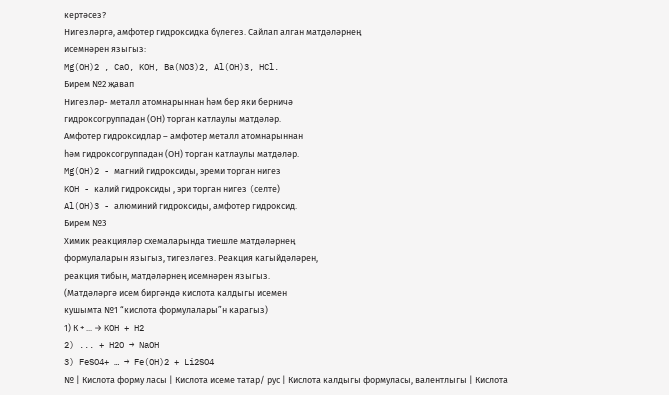кертәсез?
Нигезләргә, амфотер гидроксидка бүлегез. Сайлап алган матдәләрнең
исемнәрен языгыз:
Mg(OH)2 , CaO, KOH, Ba(NO3)2, Al(OH)3, HCl.
Бирем №2 җавап
Нигезләр- металл атомнарыннан һәм бер яки берничә
гидроксогруппадан (ОН) торган катлаулы матдәләр.
Амфотер гидроксидлар – амфотер металл атомнарыннан
һәм гидроксогруппадан (ОН) торган катлаулы матдәләр.
Mg(OH)2 - магний гидроксиды, эреми торган нигез
KOH - калий гидроксиды , эри торган нигез (cелте)
Al(OH)3 - алюминий гидроксиды, амфотер гидроксид.
Бирем №3
Химик реакцияләр схемаларында тиешле матдәләрнең
формулаларын языгыз, тигезләгез. Реакция кагыйдәләрен,
реакция тибын, матдәләрнең исемнәрен языгыз.
(Матдәләргә исем биргәндә кислота калдыгы исемен
кушымта №1 “кислота формулалары”н карагыз)
1) К + ... → KOH + H2
2) ... + H2O → NaOH
3) FeSO4+ … → Fe(OH)2 + Li2SO4
№ | Кислота форму ласы | Кислота исеме татар/ рус | Кислота калдыгы формуласы, валентлыгы | Кислота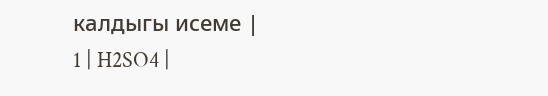калдыгы исеме |
1 | H2SO4 |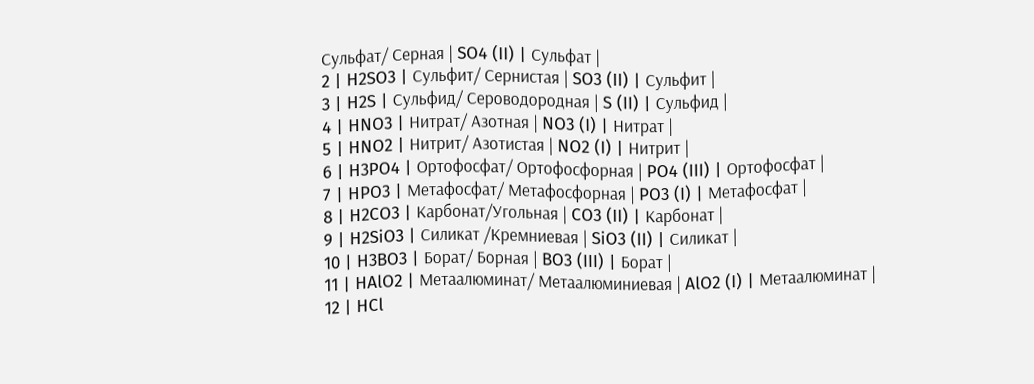Cульфат/ Серная | SO4 (II) | Cульфат |
2 | H2SO3 | Сульфит/ Сернистая | SO3 (II) | Сульфит |
3 | H2S | Сульфид/ Сероводородная | S (II) | Сульфид |
4 | HNO3 | Нитрат/ Азотная | NO3 (I) | Нитрат |
5 | HNO2 | Нитрит/ Азотистая | NO2 (I) | Нитрит |
6 | H3PO4 | Ортофосфат/ Ортофосфорная | PO4 (III) | Ортофосфат |
7 | HPO3 | Метафосфат/ Метафосфорная | PO3 (I) | Метафосфат |
8 | H2CO3 | Карбонат/Угольная | CO3 (II) | Карбонат |
9 | H2SiO3 | Силикат /Кремниевая | SiO3 (II) | Силикат |
10 | H3BO3 | Борат/ Борная | BO3 (III) | Борат |
11 | HAlO2 | Метаалюминат/ Метаалюминиевая | AlO2 (I) | Метаалюминат |
12 | HCl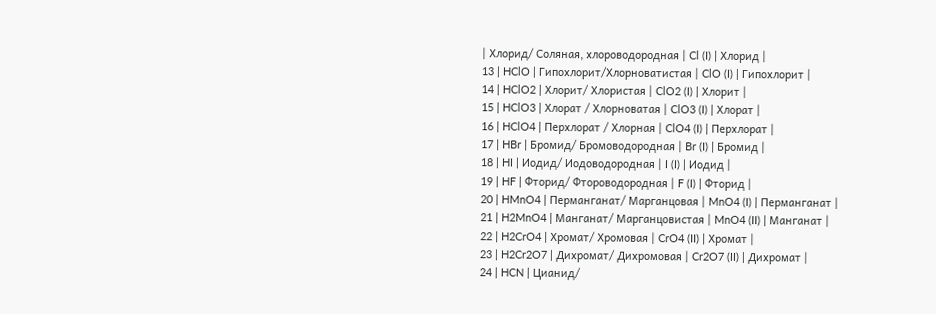| Хлорид/ Соляная, хлороводородная | Cl (I) | Хлорид |
13 | HClO | Гипохлорит/Хлорноватистая | ClO (I) | Гипохлорит |
14 | HClO2 | Хлорит/ Хлористая | ClO2 (I) | Хлорит |
15 | HClO3 | Хлорат / Хлорноватая | ClO3 (I) | Хлорат |
16 | HClO4 | Перхлорат / Хлорная | ClO4 (I) | Перхлорат |
17 | HBr | Бромид/ Бромоводородная | Br (I) | Бромид |
18 | HI | Иодид/ Иодоводородная | I (I) | Иодид |
19 | HF | Фторид/ Фтороводородная | F (I) | Фторид |
20 | HMnO4 | Перманганат/ Марганцовая | MnO4 (I) | Перманганат |
21 | H2MnO4 | Манганат/ Марганцовистая | MnO4 (II) | Манганат |
22 | H2CrO4 | Хромат/ Хромовая | CrO4 (II) | Хромат |
23 | H2Cr2O7 | Дихромат/ Дихромовая | Cr2O7 (II) | Дихромат |
24 | HCN | Цианид/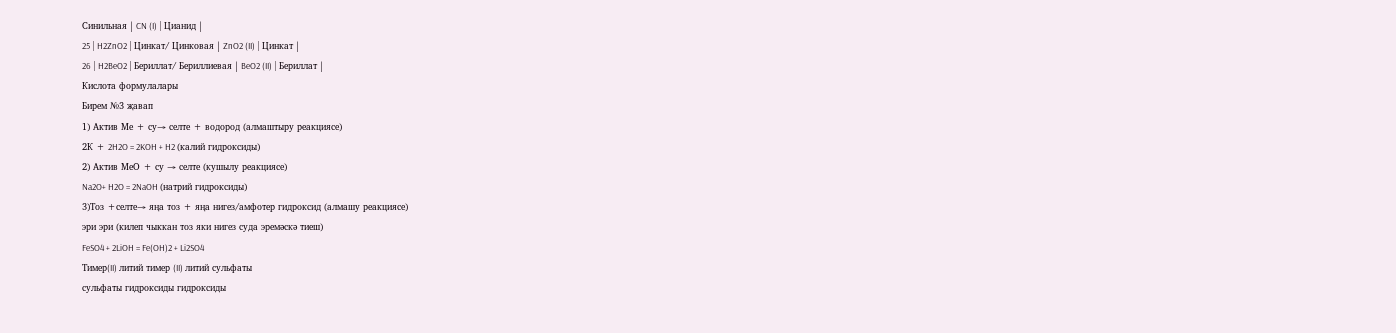Синильная | CN (I) | Цианид |
25 | H2ZnO2 | Цинкат/ Цинковая | ZnO2 (II) | Цинкат |
26 | H2BeO2 | Бериллат/ Бериллиевая | BeO2 (II) | Бериллат |
Кислота формулалары
Бирем №3 җавап
1) Актив Ме + су→ селте + водород (алмаштыру реакциясе)
2К + 2H2O = 2KOH + H2 (калий гидроксиды)
2) Актив МеО + су → селте (кушылу реакциясе)
Na2O+ H2O = 2NaOH (натрий гидроксиды)
3)Тоз +селте→ яңа тоз + яңа нигез/амфотер гидроксид (алмашу реакциясе)
эри эри (килеп чыккан тоз яки нигез суда эремәскә тиеш)
FeSO4 + 2LiOH = Fe(OH)2 + Li2SO4
Тимер(II) литий тимер (II) литий сульфаты
сульфаты гидроксиды гидроксиды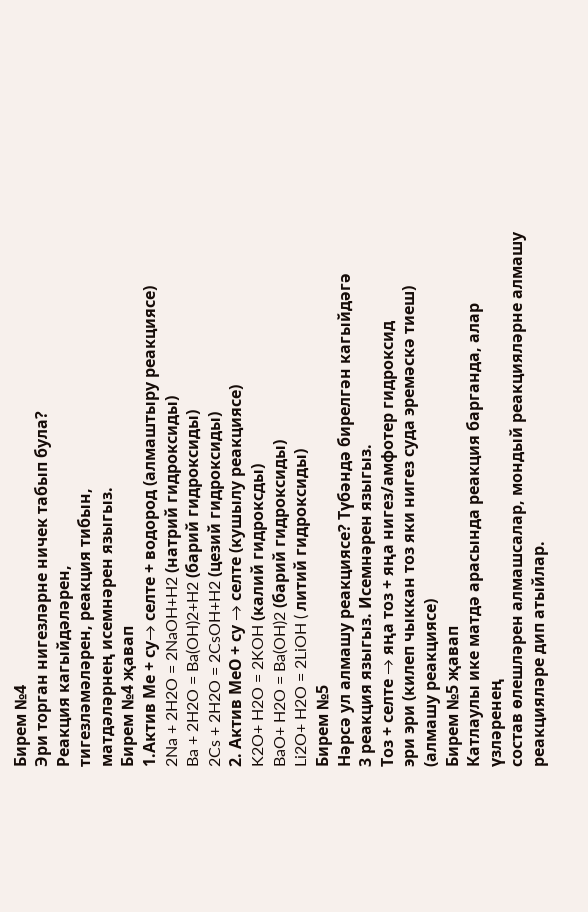Бирем №4
Эри торган нигезләрне ничек табып була?
Реакция кагыйдәләрен,
тигезләмәләрен, реакция тибын,
матдәләрнең исемнәрен языгыз.
Бирем №4 җавап
1.Актив Ме + су→ селте + водород (алмаштыру реакциясе)
2Na + 2H2O = 2NaOH+H2 (натрий гидроксиды)
Ba + 2H2O = Ba(OH)2+H2 (барий гидроксиды)
2Cs + 2H2O = 2CsOH+H2 (цезий гидроксиды)
2. Актив МеО + су → селте (кушылу реакциясе)
K2O+ H2O = 2KOH (калий гидроксды)
BaO+ H2O = Ba(OH)2 (барий гидроксиды)
Li2O+ H2O = 2LiOH ( литий гидроксиды)
Бирем №5
Нәрсә ул алмашу реакциясе? Түбәндә бирелгән кагыйдәгә
3 реакция языгыз. Исемнәрен языгыз.
Тоз + селте → яңа тоз + яңа нигез/амфотер гидроксид
эри эри (килеп чыккан тоз яки нигез суда эремәскә тиеш)
(алмашу реакциясе)
Бирем №5 җавап
Катлаулы ике матдә арасында реакция барганда, алар үзләренең
состав өлешләрен алмашсалар, мондый реакцияләрне алмашу
реакцияләре дип атыйлар.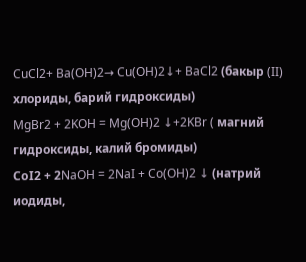CuCl2+ Ba(OH)2→ Cu(OH)2↓+ BaCl2 (бакыр (II) хлориды, барий гидроксиды)
MgBr2 + 2KOH = Mg(OH)2 ↓+2KBr ( магний гидроксиды, калий бромиды)
СoI2 + 2NaOH = 2NaI + Co(OH)2 ↓ (натрий иодиды,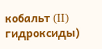кобальт (II) гидроксиды)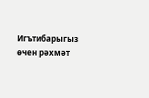Игътибарыгыз өчен рәхмәт